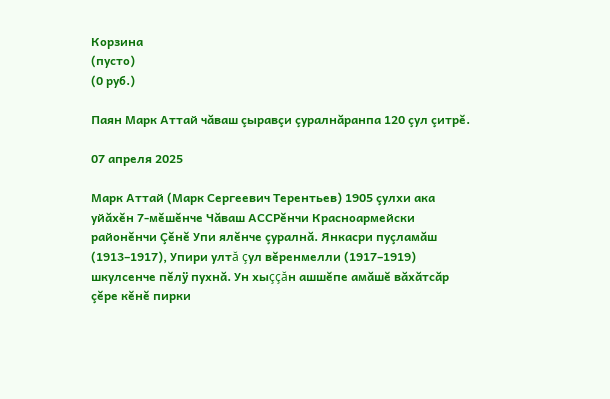Корзина
(пусто)
(0 руб.)

Паян Марк Аттай чăваш çыравçи çуралнăранпа 120 çул çитрĕ.

07 апреля 2025

Марк Аттай (Марк Сергеевич Терентьев) 1905 çулхи ака уйăхĕн 7-мĕшĕнче Чăваш АССРĕнчи Красноармейски районĕнчи Çĕнĕ Упи ялĕнче çуралнă. Янкасри пуçламăш (1913–1917), Упири ултă çул вĕренмелли (1917–1919) шкулсенче пĕлÿ пухнă. Ун хыççăн ашшĕпе амăшĕ вăхăтсăр çĕре кĕнĕ пирки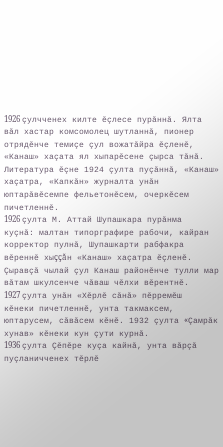1926 çулчченех килте ĕçлесе пурăннă. Ялта вăл хастар комсомолец шутланнă, пионер отрядĕнче темиçе çул вожатăйра ĕçленĕ, «Канаш» хаçата ял хыпарĕсене çырса тăнă.
Литература ĕçне 1924 çулта пуçăннă, «Канаш» хаçатра, «Капкăн» журналта унăн юптарăвĕсемпе фельетонĕсем, очеркĕсем пичетленнĕ.
1926 çулта М. Аттай Шупашкара пурăнма куçнă: малтан типорграфире рабочи, кайран корректор пулнă, Шупашкарти рабфакра вĕреннĕ хыççăн «Канаш» хаçатра ĕçленĕ. Çыравçă чылай çул Канаш районĕнче тулли мар вăтам шкулсенче чăваш чĕлхи вĕрентнĕ.
1927 çулта унăн «Хĕрлĕ сăнă» пĕрремĕш кĕнеки пичетленнĕ, унта такмаксем, юптарусем, сăвăсем кĕнĕ. 1932 çулта «Çамрăк хунав» кĕнеки кун çути курнă.
1936 çулта Çĕпĕре куçа кайнă, унта вăрçă пуçланичченех тĕрлĕ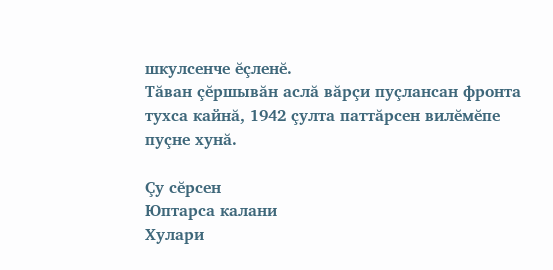шкулсенче ĕçленĕ.
Тăван çĕршывăн аслă вăрçи пуçлансан фронта тухса кайнă, 1942 çулта паттăрсен вилĕмĕпе пуçне хунă.

Çу сĕрсен
Юптарса калани
Хулари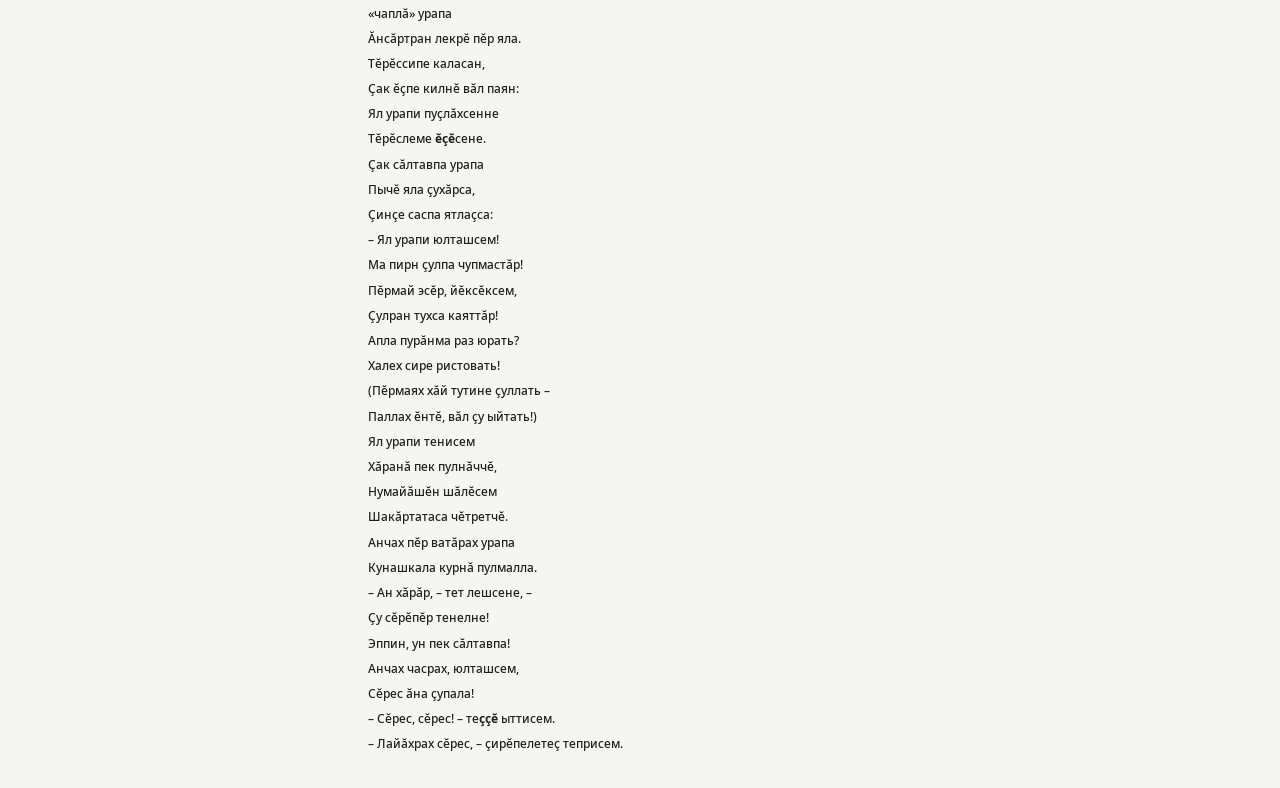«чаплă» урапа
Ăнсăртран лекрĕ пĕр яла.
Тĕрĕссипе каласан,
Çак ĕçпе килнĕ вăл паян:
Ял урапи пуçлăхсенне
Тĕрĕслеме ĕçĕсене.
Çак сăлтавпа урапа
Пычĕ яла çухăрса,
Çинçе саспа ятлаçса:
– Ял урапи юлташсем!
Ма пирн çулпа чупмастăр!
Пĕрмай эсĕр, йĕксĕксем,
Çулран тухса каяттăр!
Апла пурăнма раз юрать?
Халех сире ристовать!
(Пĕрмаях хăй тутине çуллать –
Паллах ĕнтĕ, вăл çу ыйтать!)
Ял урапи тенисем
Хăранă пек пулнăччĕ,
Нумайăшĕн шăлĕсем
Шакăртатаса чĕтретчĕ.
Анчах пĕр ватăрах урапа
Кунашкала курнă пулмалла.
– Ан хăрăр, – тет лешсене, –
Çу сĕрĕпĕр тенелне!
Эппин, ун пек сăлтавпа!
Анчах часрах, юлташсем,
Сĕрес ăна çупала!
– Сĕрес, сĕрес! – теççĕ ыттисем.
– Лайăхрах сĕрес, – çирĕпелетеç теприсем.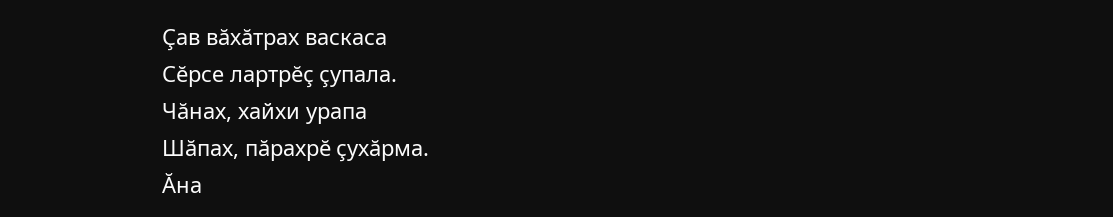Çав вăхăтрах васкаса
Сĕрсе лартрĕç çупала.
Чăнах, хайхи урапа
Шăпах, пăрахрĕ çухăрма.
Ăна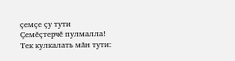çемçе çу тути
Çемĕçтерчĕ пулмалла!
Тек кулкалать мăн тути: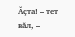Ăçта! – тет вăл, –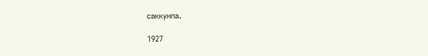саккунпа.

1927